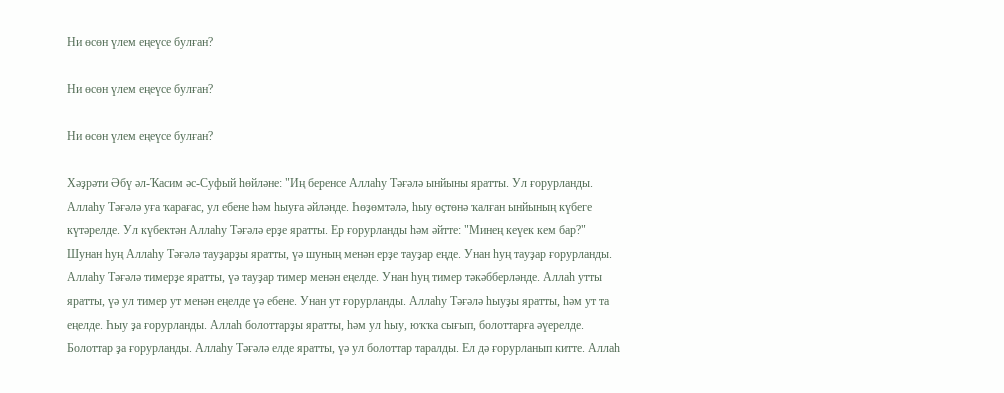Ни өсөн үлем еңеүсе булған?

Ни өсөн үлем еңеүсе булған?

Ни өсөн үлем еңеүсе булған?

Хәҙрәти Әбү әл-Ҡасим әс-Суфый һөйләне: "Иң беренсе Аллаһу Тәғәлә ынйыны яратты. Ул ғорурланды. Аллаһу Тәғәлә уға ҡарағас, ул ебене һәм һыуға әйләнде. Һөҙөмтәлә, һыу өҫтөнә ҡалған ынйының күбеге күтәрелде. Ул күбектән Аллаһу Тәғәлә ерҙе яратты. Ер ғорурланды һәм әйтте: "Минең кеүек кем бар?" Шунан һуң Аллаһу Тәғәлә тауҙарҙы яратты, үә шуның менән ерҙе тауҙар еңде. Унан һуң тауҙар ғорурланды. Аллаһу Тәғәлә тимерҙе яратты, үә тауҙар тимер менән еңелде. Унан һуң тимер тәкәбберләнде. Аллаһ утты яратты, үә ул тимер ут менән еңелде үә ебене. Унан ут ғорурланды. Аллаһу Тәғәлә һыуҙы яратты, һәм ут та еңелде. Һыу ҙа ғорурланды. Аллаһ болоттарҙы яратты, һәм ул һыу, юҡҡа сығып, болоттарға әүерелде. Болоттар ҙа ғорурланды. Аллаһу Тәғәлә елде яратты, үә ул болоттар таралды. Ел дә ғорурланып китте. Аллаһ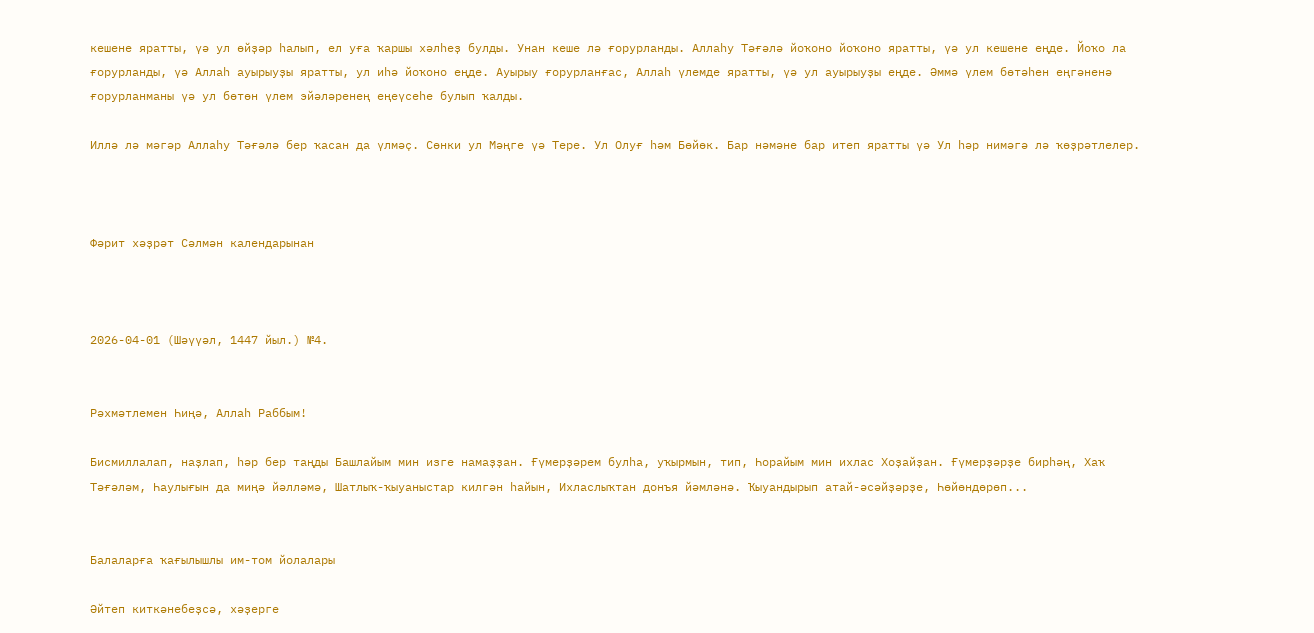кешене яратты, үә ул өйҙәр һалып, ел уға ҡаршы хәлһеҙ булды. Унан кеше лә ғорурланды. Аллаһу Тәғәлә йоҡоно йоҡоно яратты, үә ул кешене еңде. Йоҡо ла ғорурланды, үә Аллаһ ауырыуҙы яратты, ул иһә йоҡоно еңде. Ауырыу ғорурланғас, Аллаһ үлемде яратты, үә ул ауырыуҙы еңде. Әммә үлем бөтәһен еңгәненә ғорурланманы үә ул бөтөн үлем эйәләренең еңеүсеһе булып ҡалды.

Иллә лә мәгәр Аллаһу Тәғәлә бер ҡасан да үлмәҫ. Сөнки ул Мәңге үә Тере. Ул Олуғ һәм Бөйөк. Бар нәмәне бар итеп яратты үә Ул һәр нимәгә лә ҡөҙрәтлелер.



Фәрит хәҙрәт Сәлмән календарынан



2026-04-01 (Шәүүәл, 1447 йыл.) №4.


Рәхмәтлемен Һиңә, Аллаһ Раббым!

Бисмиллалап, наҙлап, һәр бер таңды Башлайым мин изге намаҙҙан. Ғүмерҙәрем булһа, уҡырмын, тип, Һорайым мин ихлас Хоҙайҙан. Ғүмерҙәрҙе бирһәң, Хаҡ Тәғәләм, Һаулығын да миңә йәлләмә, Шатлыҡ-ҡыуаныстар килгән һайын, Ихласлыҡтан донъя йәмләнә. Ҡыуандырып атай-әсәйҙәрҙе, Һөйөндөрөп...


Балаларға ҡағылышлы им-том йолалары

Әйтеп киткәнебеҙсә, хәҙерге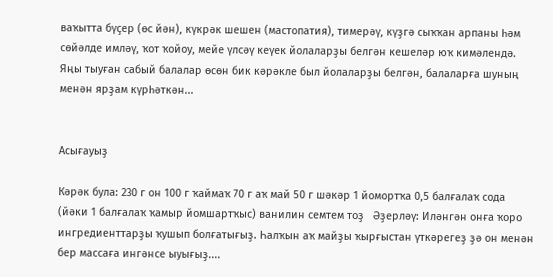ваҡытта бүҫер (өс йән), күкрәк шешен (мастопатия), тимерәү, күҙгә сыҡҡан арпаны һәм сөйәлде имләү, ҡот ҡойоу, мейе үлсәү кеүек йолаларҙы белгән кешеләр юҡ кимәлендә. Яңы тыуған сабый балалар өсөн бик кәрәкле был йолаларҙы белгән, балаларға шуның менән ярҙам күрһәткән...


Асығауыҙ

Кәрәк була: 230 г он 100 г ҡаймаҡ 70 г аҡ май 50 г шәкәр 1 йомортҡа 0,5 балғалаҡ сода (йәки 1 балғалаҡ ҡамыр йомшартҡыс) ванилин семтем тоҙ   Әҙерләү: Иләнгән онға ҡоро ингредиенттарҙы ҡушып болғатығыҙ. Һалҡын аҡ майҙы ҡырғыстан үткәрегеҙ ҙә он менән бер массаға ингәнсе ыуығыҙ....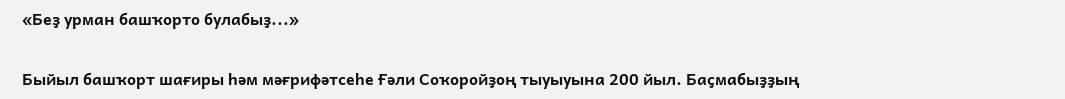«Беҙ урман башҡорто булабыҙ...»

Быйыл башҡорт шағиры һәм мәғрифәтсеһе Ғәли Соҡоройҙоң тыуыуына 200 йыл. Баҫмабыҙҙың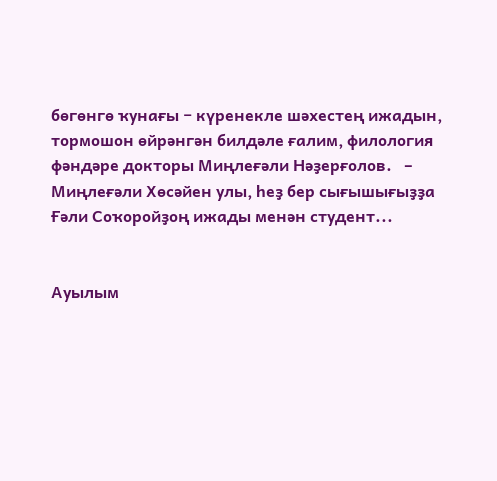бөгөнгө ҡунағы − күренекле шәхестең ижадын, тормошон өйрәнгән билдәле ғалим, филология фәндәре докторы Миңлеғәли Нәҙерғолов.   – Миңлеғәли Хөсәйен улы, һеҙ бер сығышығыҙҙа Ғәли Соҡоройҙоң ижады менән студент...


Ауылым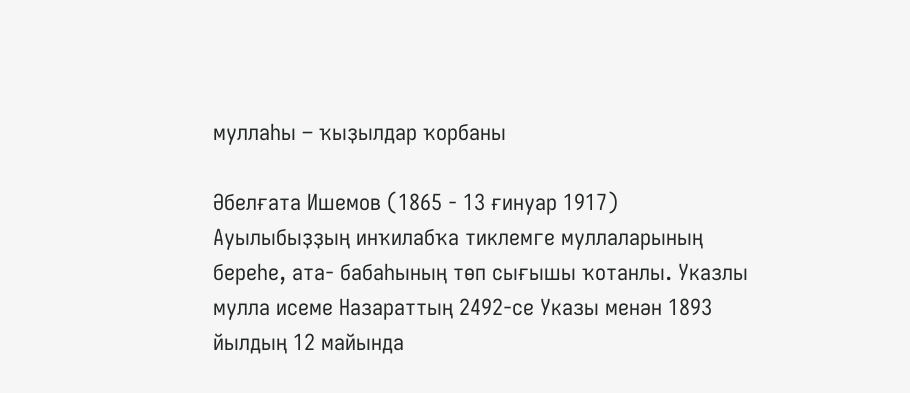муллаһы – ҡыҙылдар ҡорбаны

Әбелғата Ишемов (1865 - 13 ғинуар 1917)     Ауылыбыҙҙың инҡилабҡа тиклемге муллаларының береһе, ата- бабаһының төп сығышы ҡотанлы. Указлы мулла исеме Назараттың 2492-се Указы менән 1893 йылдың 12 майында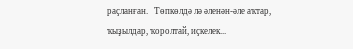раҫланған.   Төпкөлдә лә әленән-әле аҡтар, ҡыҙылдар, ҡоролтай, иҫкелек...